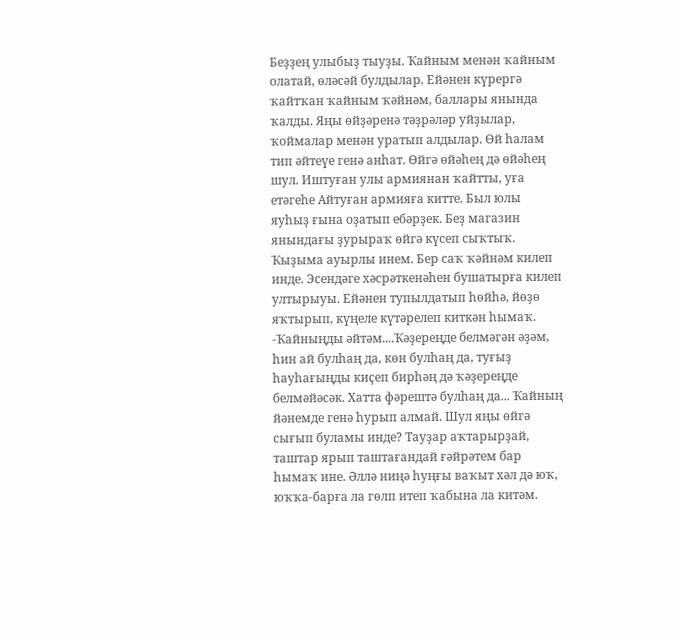Беҙҙең улыбыҙ тыуҙы. Ҡайным менән ҡайным олатай, өләсәй булдылар. Ейәнен күрергә ҡайтҡан ҡайным ҡәйнәм, баллары янында ҡалды. Яңы өйҙәренә тәҙрәләр уйҙылар, ҡоймалар менән уратып алдылар. Өй һалам тип әйтеүе генә анһат. Өйгә өйәһең дә өйәһең шул. Иштуған улы армиянан ҡайтты, уға етәгеһе Айтуған армияға китте. Был юлы яуһыҙ ғына оҙатып ебәрҙек. Беҙ магазин янындағы ҙурыраҡ өйгә күсеп сыҡтыҡ. Ҡыҙыма ауырлы инем. Бер саҡ ҡәйнәм килеп инде. Эсендәге хәсрәткенәһен бушатырға килеп ултырыуы. Ейәнен тупылдатып һөйһә, йөҙө яҡтырып, күңеле күтәрелеп киткән һымаҡ.
-Ҡайныңды әйтәм....Ҡәҙереңде белмәгән әҙәм, һин ай булһаң да, көн булһаң да, туғыҙ һауһағыңды киҫеп бирһәң дә ҡәҙереңде белмәйәсәк. Хатта фәрештә булһаң да... Ҡайның йәнемде генә һурып алмай. Шул яңы өйгә сығып буламы инде? Тауҙар аҡтарырҙай, таштар ярып таштағандай ғәйрәтем бар һымаҡ ине. Әллә ниңә һуңғы ваҡыт хәл дә юҡ, юҡҡа-барға ла гөлп итеп ҡабына ла китәм.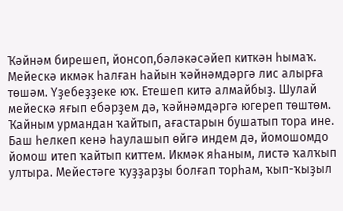Ҡәйнәм бирешеп, йонсоп,бәләкәсәйеп киткән һымаҡ. Мейескә икмәк һалған һайын ҡәйнәмдәргә лис алырға төшәм. Үҙебеҙҙеке юҡ. Етешеп китә алмайбыҙ. Шулай мейескә яғып ебәрҙем дә, ҡәйнәмдәргә югереп төштөм. Ҡайным урмандан ҡайтып, ағастарын бушатып тора ине. Баш һелкеп кенә һаулашып өйгә индем дә, йомошомдо йомош итеп ҡайтып киттем. Икмәк яһаным, листә ҡалҡып ултыра. Мейестәге ҡуҙҙарҙы болғап торһам, ҡып-ҡыҙыл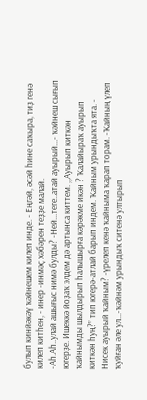булып кинйәкәү ҡәйнешем килеп инде. - Еңгәй, әсәй һине саҡыра, тиҙ генә килеп китһен, - инер -инмәҫ хәбәрен теҙҙе малай.
-Аһ.Аһ..улай ашығыс нимә булды? -Ней...теге..атай ауырый...- ҡәйнеш сығып югерҙе. Ишеккә йоҙаҡ элдем дә артынса киттем. ,,Ауырып киткән ҡайнымды шылдырып һалышырға кәрәкме икән ? Ҡалайыраҡ ауырып киткән һуң?” тип югерә-атлай барып индем. Ҡайным урындыҡта ята. - Нисек ауырый ҡайным? -үрелеп кенә ҡайныма ҡарап торам. -Ҡайның үлеп ҡуйған әле ул...-ҡәйнәм урындыҡ ситенә ултырып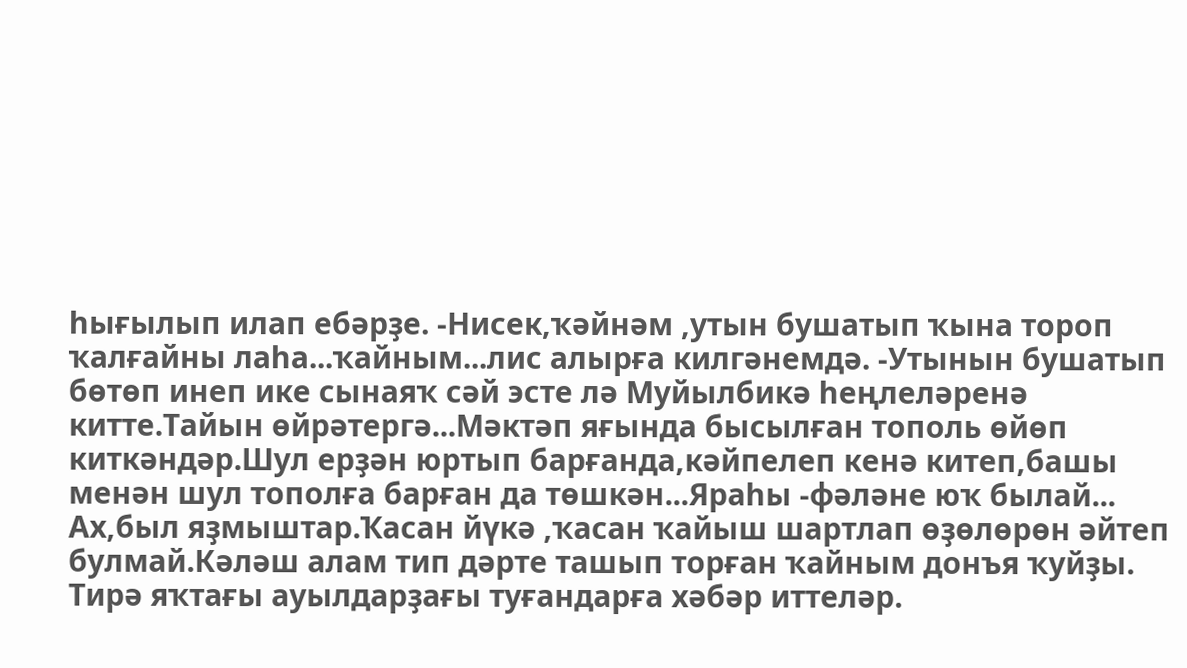һығылып илап ебәрҙе. -Нисек,ҡәйнәм ,утын бушатып ҡына тороп ҡалғайны лаһа...ҡайным...лис алырға килгәнемдә. -Утынын бушатып бөтөп инеп ике сынаяҡ сәй эсте лә Муйылбикә һеңлеләренә китте.Тайын өйрәтергә...Мәктәп яғында бысылған тополь өйөп киткәндәр.Шул ерҙән юртып барғанда,кәйпелеп кенә китеп,башы менән шул тополға барған да төшкән...Яраһы -фәләне юҡ былай... Ах,был яҙмыштар.Ҡасан йүкә ,ҡасан ҡайыш шартлап өҙөлөрөн әйтеп булмай.Кәләш алам тип дәрте ташып торған ҡайным донъя ҡуйҙы. Тирә яҡтағы ауылдарҙағы туғандарға хәбәр иттеләр.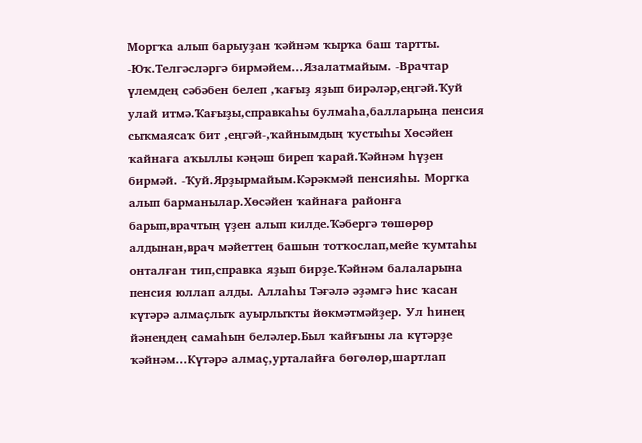Моргҡа алып барыуҙан ҡәйнәм ҡырҡа баш тартты. -Юҡ.Телгәсләргә бирмәйем...Язалатмайым. -Врачтар үлемдең сәбәбен белеп ,ҡағыҙ яҙып бирәләр,еңгәй.Ҡуй улай итмә.Ҡағыҙы,справкаһы булмаһа,балларыңа пенсия сыҡмаясаҡ бит ,еңгәй-,ҡайнымдың ҡустыһы Хөсәйен ҡайнаға аҡыллы кәңәш биреп ҡарай.Ҡәйнәм һүҙен бирмәй. -Ҡуй.Ярҙырмайым.Кәрәкмәй пенсияһы. Моргка алып барманылар.Хөсәйен ҡайнаға районға барып,врачтың үҙен алып килде.Ҡәбергә төшөрөр алдынан,врач мәйеттең башын тотҡослап,мейе ҡумтаһы онталған тип,справка яҙып бирҙе.Ҡәйнәм балаларына пенсия юллап алды. Аллаһы Тәғәлә әҙәмгә һис ҡасан күтәрә алмаҫлыҡ ауырлыҡты йөкмәтмәйҙер. Ул һинең йәнеңдең самаһын беләлер.Был ҡайғыны ла күтәрҙе ҡәйнәм...Күтәрә алмаҫ,урталайға бөгөлөр,шартлап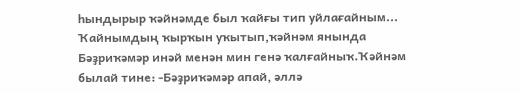һындырыр ҡәйнәмде был ҡайғы тип уйлағайным... Ҡайнымдың ҡырҡын уҡытып,ҡәйнәм янында Бәҙриҡәмәр инәй менән мин генә ҡалғайныҡ.Ҡәйнәм былай тине: -Бәҙриҡәмәр апай, әллә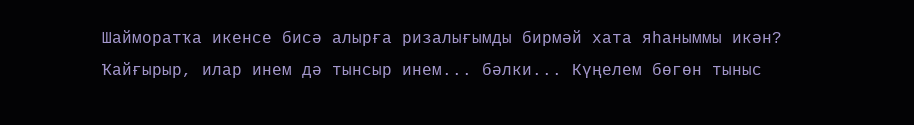Шайморатҡа икенсе бисә алырға ризалығымды бирмәй хата яһаныммы икән? Ҡайғырыр, илар инем дә тынсыр инем... бәлки... Күңелем бөгөн тыныс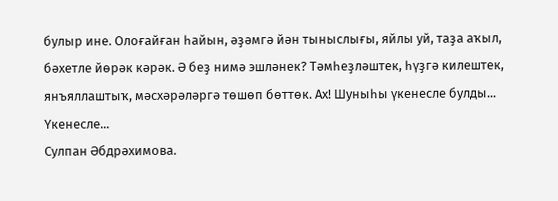булыр ине. Олоғайған һайын, әҙәмгә йән тыныслығы, яйлы уй, таҙа аҡыл, бәхетле йөрәк кәрәк. Ә беҙ нимә эшләнек? Тәмһеҙләштек, һүҙгә килештек, янъяллаштыҡ, мәсхәрәләргә төшөп бөттөк. Ах! Шуныһы үкенесле булды... Үкенесле...
Сулпан Әбдрәхимова.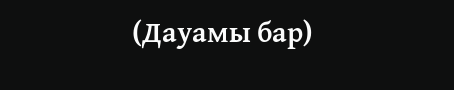(Дауамы бар)